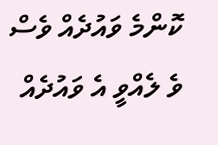ކޮންމެ ވައުދެއް ވެސް ވެ ލެއްވީ އެ ވައުދެއް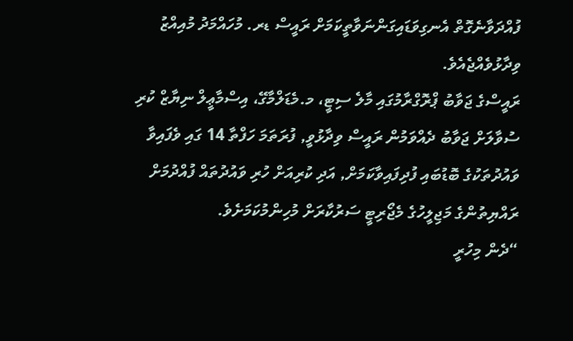ފުއްދަވާނެގޮތް އެނގިވަޑައިގަންނަވާތީކަމަށް ރައީސް ޑރ. މުހައްމަދު މުއިއްޒު ވިދާޅުވެއްޖެއެވެ.
ރައީސްގެ ޖަވާބު ޕްރޮގްރާމުގައި މާލެ ސިޓީ، މ.މެޑަލްމާގޭ، އިސްމާޢީލް ނިޔާޒް ކުރި ސުވާލަށް ޖަވާބު ދެއްވަމުން ރައީސް ވިދާޅުވީ, ފުރަތަމަ ހަފްތާ 14 ގައި ވެފައިވާ ވައުދުތަކުގެ ބޮޑުބައި ފުދިފައިވާކަމަށް, އަދި ކުރިއަށް ހުރި ވައުދުތައް ފުއްދުމަށް ރައްޔިތުންގެ މަޖިލީހުގެ މެޖޯރިޓީ ސަރުކާރަށް މުހިންމުކަމަށެވެ.
“ދެން މިހުރީ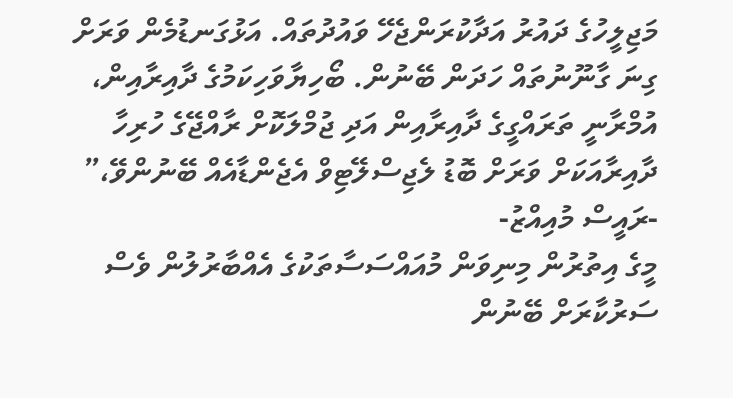މަޖިލީހުގެ ދައުރު އަދާކުރަންޖެހޭ ވައުދުތައް. އަޅުގަނޑުމެން ވަރަށް ގިނަ ގާނޫނުތައް ހަދަން ބޭނުން. ބޯހިޔާވަހިކަމުގެ ދާއިރާއިން، އުމްރާނީ ތަރައްގީގެ ދާއިރާއިން އަދި ޖުމްލަކޮށް ރާއްޖޭގެ ހުރިހާ ދާއިރާއަކަށް ވަރަށް ބޮޑު ލެޖިސްލޭޓިވް އެޖެންޑާއެއް ބޭނުންވޭ،” -ރައީސް މުއިއްޒު-
މީގެ އިތުރުން މިނިވަން މުއައްސަސާތަކުގެ އެއްބާރުލުން ވެސް ސަރުކާރަށް ބޭނުން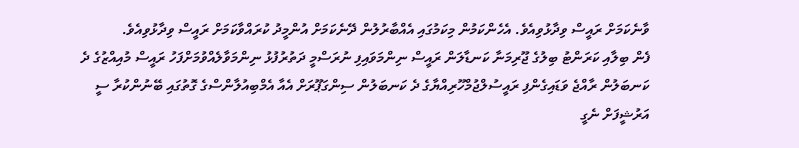ވާނެކަމަށް ރައީސް ވިދާޅުވިއެވެ. އެހެންކަމުން މިކަމުގައި އެއްބާރުލުން ދޭނެކަމަށް އުންމީދު ކުރައްވާކަމަށް ރައީސް ވިދާޅުވިއެވެ.
ފެން ބިލާއި ކަރަންޓު ބިލުގެ ޖޫރިމަނާ ކަނޑާލަން ރައީސް ނިންމަވައިފި ނުރަސްމީ ދަތުރުފުޅު ނިންމަވާލެއްވުމަށްފަހު ރައީސް މުއިއްޒުގެ ދެ ކަނބަލުން ރާއްޖެ ވަޑައިގެންފި ރައީސުލްޖުމްހޫރިއްޔާގެ ދެ ކަނބަލުން ސިންގަޕޫރަށް އެއާ އެމްބިއުލާންސްގެ ގޮތުގައި ބޭނުންކުރާ ސީ
އަރުޝީފަށް ނެގީ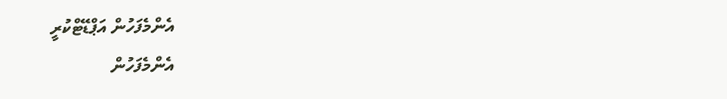އެންމެފަހުން އަޕްޑޭޓްކުރީ
އެންމެފަހުން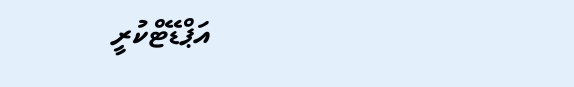އަޕްޑޭޓްކުރީ